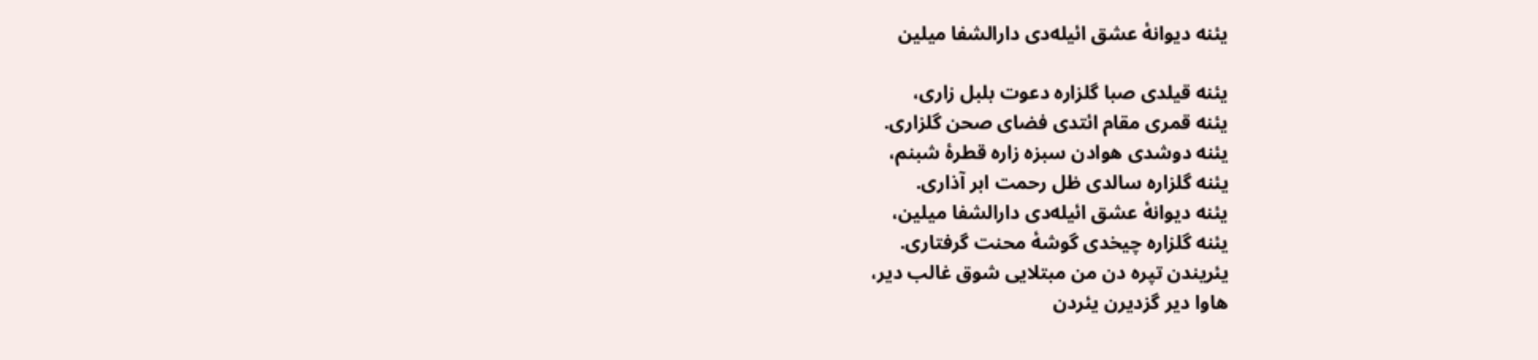یئنه دیوانۀ عشق ائیله‌دی دارالشفا میلین

یئنه قیلدی صبا گلزاره دعوت بلبل زاری،
یئنه قمری مقام ائتدی فضای صحن گلزاری.
یئنه دوشدی هوادن سبزه زاره قطرۀ شبنم،
یئنه گلزاره سالدی ظل رحمت ابر آذاری.
یئنه دیوانۀ عشق ائیله‌دی دارالشفا میلین،
یئنه گلزاره چیخدی گوشۀ محنت گرفتاری.
یئریندن تپره دن من مبتلایی شوق غالب دیر،
هاوا دیر گزدیرن یئردن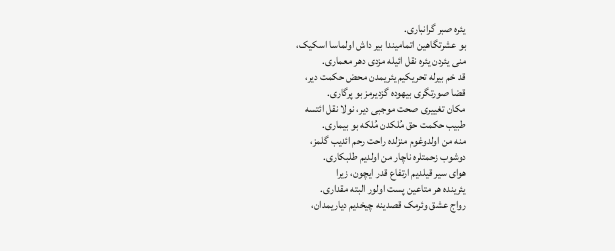یئره صبر گرانباری.
بو عشرتگاهین اتمامیندا بیر داش اولماسا اسکیک،
منی یئردن یئره نقل ائیله مزدی دهر معماری.
قد خم بیرله تحریکیم یئریمدن محض حکمت دیر،
قضا صورتگری بیهوده گزدیرمز بو پرگاری.
مکان تغییری صحت موجبی دیر، نولا نقل ائتسه
طبیب حکمت حق مُلکدن مُلکه بو بیماری.
منه من اولدوغوم منزلده راحت رحم ائدیب گلمز،
دوشوب زحمتلره ناچار من اولدیم طلبکاری.
هوای سیر قیلدیم ارتفاع قدر ایچون، زیرا
یئرینده هر متاعین پست اولور البته مقداری.
رواج عشق وئرمک قصدینه چیخدیم دیاریمدان،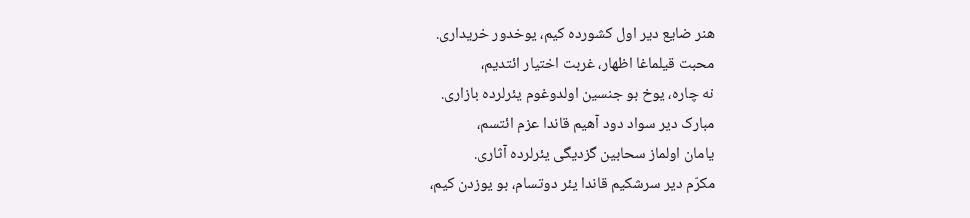هنر ضایع دیر اول کشورده کیم، یوخدور خریداری.
محبت قیلماغا اظهار، غربت اختیار ائتدیم،
نه چاره، یوخ بو جنسین اولدوغوم یئرلرده بازاری.
مبارک دیر سواد دود آهیم قاندا عزم ائتسم،
یامان اولماز سحابین گزدیگی یئرلرده آثاری.
مکرّم دیر سرشکیم قاندا یئر دوتسام، بو یوزدن کیم،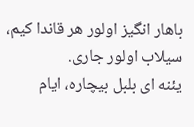باهار انگیز اولور هر قاندا کیم، سیلاب اولور جاری.
یئنه ای بلبل بیچاره، ایام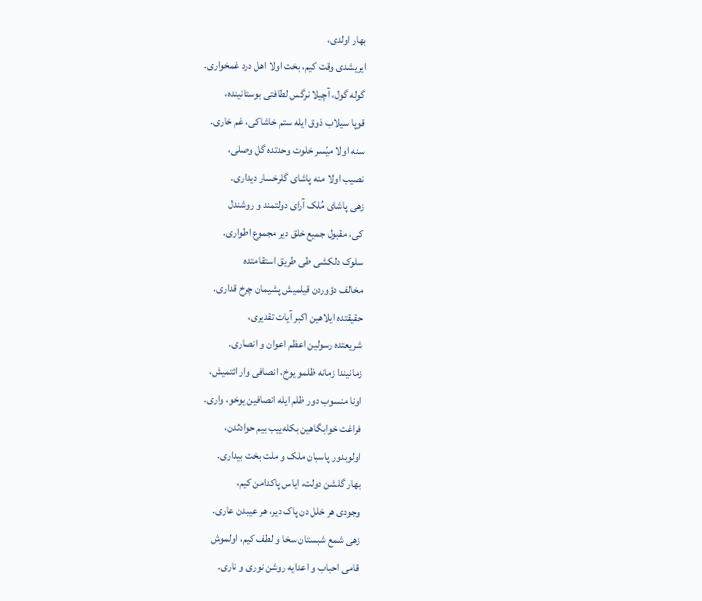بهار اولدی،
ایریشدی وقت کیم، بخت اولا اهل درد غمخواری.
گوله گول، آچیلا نرگس لطافتی بوستانینده،
قوپا سیلاب ذوق ایله ستم خاشاکی، غم خاری.
سنه اولا میّسر خلوت وحدتده گل وصلی،
نصیب اولا منه پاشای گلرخسار دیداری.
زهی پاشای مُلک آرای دولتمند و روشندل
کی، مقبول جمیع خلق دیر مجموع اطواری.
سلوک دلکشی طی طریق استقامتده
مخالف دؤوردن قیلمیش پشیمان چرخ قداری.
حقیقتده ایلاهین اکبر آیات تقدیری،
شریعتده رسولین اعظم اعوان و انصاری.
زمانیندا زمانه ظلمو یوخ، انصافی وار ائتمیش،
اونا منسوب دور ظلم ایله انصافین یوخو، واری.
فراغت خوابگاهین بکله‌ییب بیم حوادثدن،
اولوبدور پاسبان ملک و ملت بخت بیداری.
بهار گلشن دولت، ایاس پاکدامن کیم،
وجودی هر خلل دن پاک دیر، هر عیبدن عاری.
زهی شمع شبستان سخا و لطف کیم، اولموش
قامی احباب و اعدایه روشن نوری و ناری.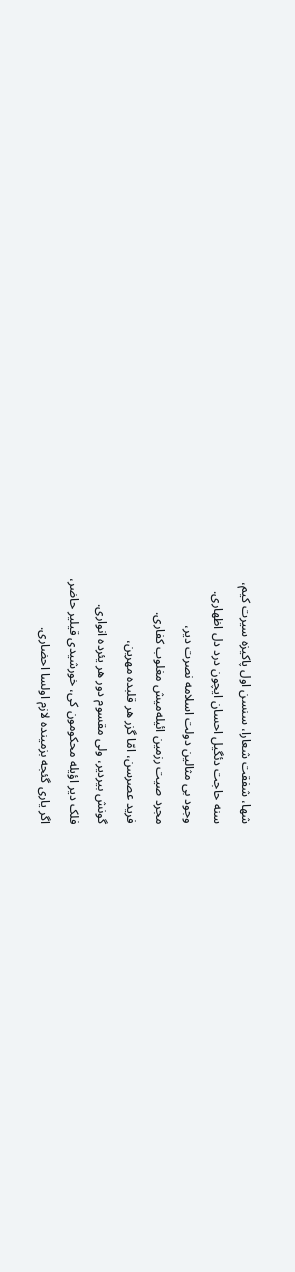شها، شفقت شعارا، سنسن اول پاکیزه سیرت کیم،
سنه حاجت دئگیل احسان ایچون درد دل اظهاری.
وجود بی مثالین دولت اسلامه نصرت دیر،
مجرد صیت رزمین ائیله‌میش مغلوب کفاری.
فرید عصرسن، امّا گزر هر قلبده مهرین،
گونش بیردیر، ولی مقسوم دور هر یئرده انواری.
فلک دیر اؤیله محکومون کی، خورشیدی قیلیر حاضر،
اگر یاری گئجه بزمینده لازم اولسا احضاری.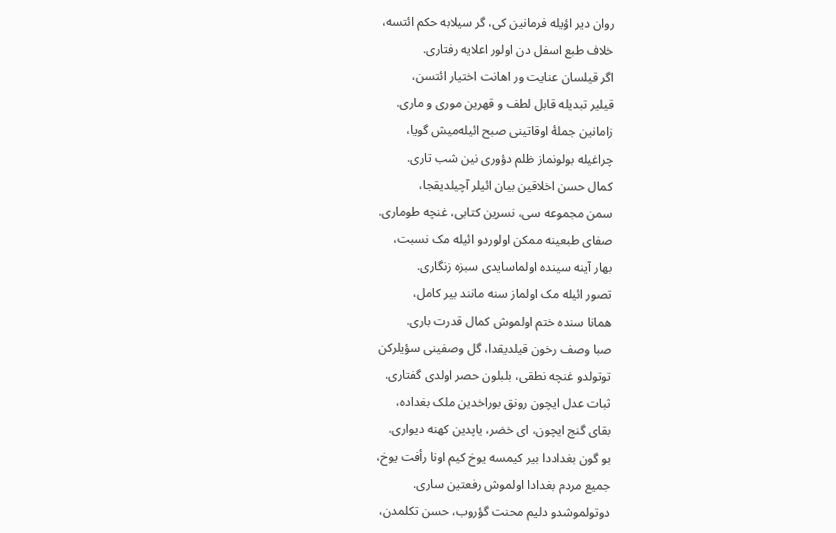روان دیر اؤیله فرمانین کی، گر سیلابه حکم ائتسه،
خلاف طبع اسفل دن اولور اعلایه رفتاری.
اگر قیلسان عنایت ور اهانت اختیار ائتسن،
قیلیر تبدیله قابل لطف و قهرین موری و ماری.
زامانین جملۀ اوقاتینی صبح ائیله‌میش گویا،
چراغیله بولونماز ظلم دؤوری نین شب تاری.
کمال حسن اخلاقین بیان ائیلر آچیلدیقجا،
سمن مجموعه سی، نسرین کتابی، غنچه طوماری.
صفای طبعینه ممکن اولوردو ائیله مک نسبت،
بهار آینه سینده اولماسایدی سبزه زنگاری.
تصور ائیله مک اولماز سنه مانند بیر کامل،
همانا سنده ختم اولموش کمال قدرت باری.
صبا وصف رخون قیلدیقدا، گل وصفینی سؤیلرکن
توتولدو غنچه نطقی، بلبلون حصر اولدی گفتاری.
ثبات عدل ایچون رونق بوراخدین ملک بغداده،
بقای گنج ایچون، ای خضر، یاپدین کهنه دیواری.
بو گون بغداددا بیر کیمسه یوخ کیم اونا رأفت یوخ،
جمیع مردم بغدادا اولموش رفعتین ساری.
دوتولموشدو دلیم محنت گؤروب، حسن تکلمدن،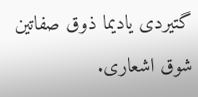گتیردی یادیما ذوق صفاتین شوق اشعاری.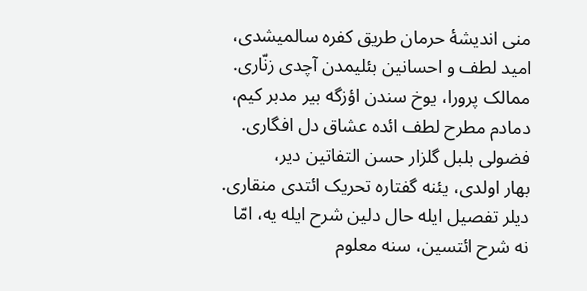منی اندیشۀ حرمان طریق کفره سالمیشدی،
امید لطف و احسانین بئلیمدن آچدی زنّاری.
ممالک پرورا، یوخ سندن اؤزگه بیر مدبر کیم،
دمادم مطرح لطف ائده عشاق دل افگاری.
فضولی بلبل گلزار حسن التفاتین دیر،
بهار اولدی، یئنه گفتاره تحریک ائتدی منقاری.
دیلر تفصیل ایله حال دلین شرح ایله یه، امّا
نه شرح ائتسین، سنه معلوم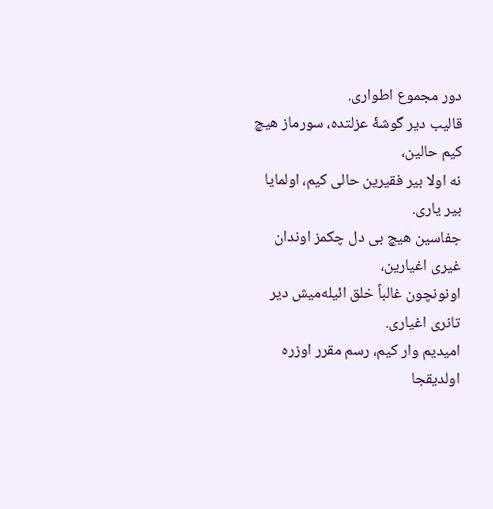دور مجموع اطواری.
قالیب دیر گوشۀ عزلتده، سورماز هیچ کیم حالین،
نه اولا بیر فقیرین حالی کیم، اولمایا بیر یاری.
جفاسین هیچ بی دل چکمز اوندان غیری اغیارین،
اونونچون غالباً خلق ائیله‌میش دیر تانری اغیاری.
امیدیم وار کیم، رسم مقرر اوزره اولدیقجا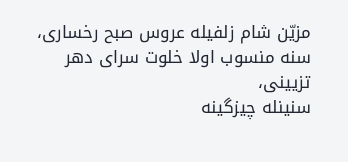مزیّن شام زلفیله عروس صبح رخساری،
سنه منسوب اولا خلوت سرای دهر تزیینی،
سنینله چیزگینه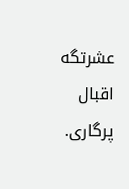عشرتگه اقبال پرگاری.